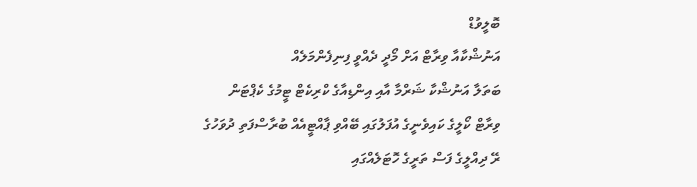ބޮލީވުޑް
އަނުޝްކާއާ ވިރާޓް އަށް މޯދީ ދެއްވީ ފިނިފެންމަލެއް
ބަތަލާ އަނުޝްކާ ޝަރްމާ އާއި އިންޑިއާގެ ކްރިކެޓް ޓީމުގެ ކެޕްޓަން ވިރާޓް ކޯލީގެ ކައިވެނީގެ އުފަލުގައި ބޭއްވި ޕާއްޓީއެއް ބުރާސްފަތި ދުވަހުގެ ރޭ ދިއްލީގެ ފަސް ތަރީގެ ހޮޓަލެއްގައި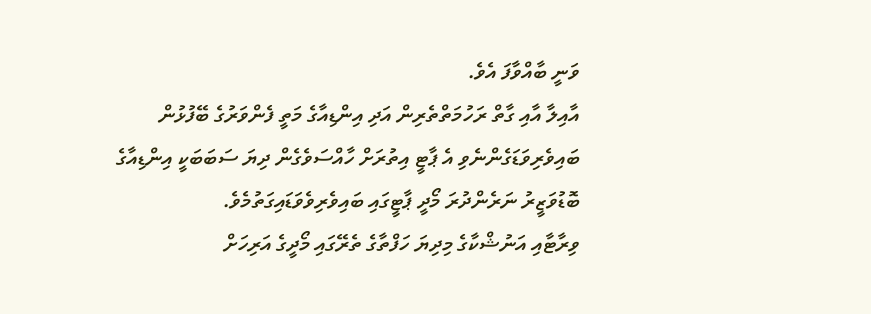ވަނީ ބާއްވާފަ އެވެ.
އާއިލާ އާއި ގާތް ރަހުމަތްތެރިން އަދި އިންޑިއާގެ މަތީ ފެންވަރުގެ ބޭފުޅުން ބައިވެރިވަޑަގެންނެވި އެ ޕާޓީ އިތުރަށް ހާއްސަވެގެން ދިޔަ ސަބަބަކީ އިންޑިއާގެ ބޮޑުވަޒީރު ނަރެންދުރަ މޯދީ ޕާޓީގައި ބައިވެރިވެވަޑައިގަތުމެވެ.
ވިރާޓާއި އަނުޝްކާގެ މިދިޔަ ހަފްތާގެ ތެރޭގައި މޯދީގެ އަރިހަށް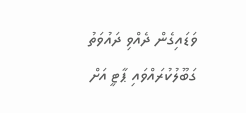ވަޑައިގެން ދެއްވި ދައުވަތު ގަބޫލުކުރައްވައި ޕާޓީ އަށް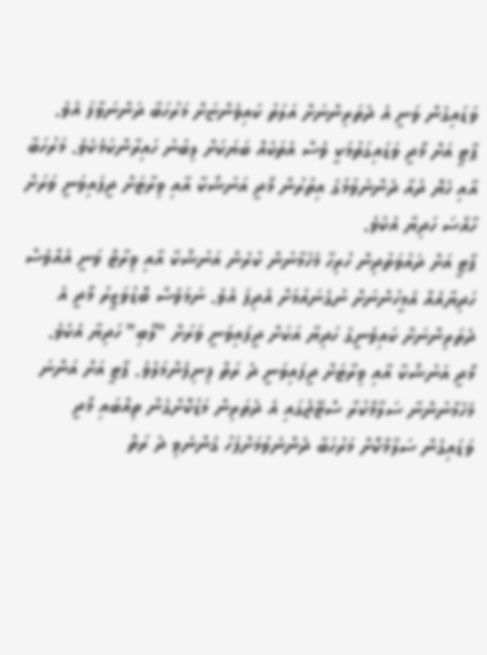ވަޑައިގެން ވަނީ އެ ދެތަރިންނަށް އަލަތު ކައިވެންޏަށް މަރުހަބާ ދަންނަވާފަ އެވެ.
ޕާޓީ އަށް މޯދީ ވަޑައިގަތުމަކީ ވެސް އެތަކެއް ބަޔަކަށް ލިބުނު ހައިރާންކަމެކެވެ. މަރުހަބާ އާއި ހެޔޮ ދުއާ ދެންނެވުމުގެ އިތުރުން މޯދީ އަނުޝްކާ އާއި ވިރާޓަށް ދީފައިވަނީ ވަރަށް ހާއްސަ ހަދިޔާ އެކެވެ.
ޕާޓީ އަށް ދައުވަތުދިން ހުރިހާ މެހެމާނުން ކުރެން އަނުޝްކާ އާއި ވިރާޓް ވަނީ އެއްވެސް ހަދިޔާއެއް އެމީހުންނަށް ނުގެނައުމަށް އެދިފަ އެވެ. ނަމަވެސް ބޮޑުވަޒީރު މޯދީ އެ ދެތަރިންނަށް ކައިވެނީގެ ހަދިޔާ އަކަށް ދީފައިވަނީ ވަރަށް "ލޯބި" ހަދިޔާ އެކެވެ.
މޯދީ އަނުޝްކާ އާއި ވިރާޓަށް ދީފައިވަނީ ދެ ރަތް ފިނިފެންމަލެވެ. ޕާޓީ އަށް އަންނަ މެހެމާނުންނާ ސަލާމްކުރާ ސްޓޭޖުގައި އެ ދެތަރިން މަޑުކޮށްގެން ތިއްބައި މޯދީ ވަޑައިގެން ސަލާމްކޮށް މަރުހަބާ ދެންނެވުމަށްފަހު ގެންނެވި ދެ ރަތް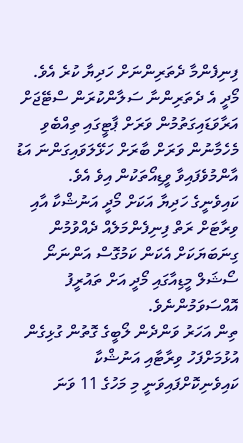ފިނިފެންމާ ދެތަރިންނަށް ހަދިޔާ ކުރެ އެވެ.
މޯދީ އެ ދެތަރިންނާ ސަލާންކުރަން ސްޓޭޖަށް އަރާވަޑައިގަތުމުން ވަރަށް ޕާޓީގައި ތިއްބެވި މެހެމާނުން ވަރަށް ބާރަށް ހަޅޭލަވައިގަންނަ އަޑު އާންމުވެފައިވާ ވީޑިއޯތަކުން އިވެ އެވެ.
ކައިވެނީގެ ހަދިޔާ އަކަށް މޯދީ އަނުޝްކާ އާއި ވިރާޓަށް ރަތް ފިނިފެންމަލެއް ދެއްވުމުން ގިނަބަޔަކަށް އެކަން ކަމުގޮސް އަންނަނޯ ސޯޝަލް މީޑިއާގައި މޯދީ އަށް ތައުރީފު އޮއްސަވަމުންނެވެ.
ތިން އަހަރު ވަންދެން ލޯބީގެ ގޮތުން ގުޅިގެން އުޅުމަށްފަހު ވިރާޓާއި އަނުޝްކާ ކައިވެނިކޮށްފައިވަނީ މި މަހުގެ 11 ވަނަ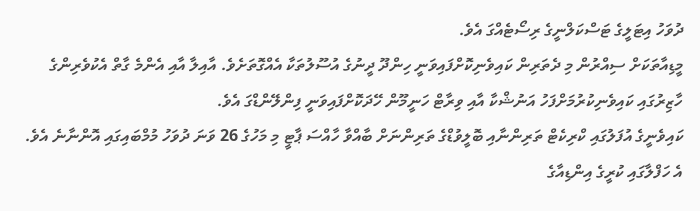ދުވަހު އިޓަލީގެ ޓަސްކަލްނީގެ ރިސޯޓެއްގަ އެވެ.
މީޑިއާތަކަށް ސިއްރުން މި ދެތަރިން ކައިވެނިކޮށްފައިވަނީ ހިންދޫ ދީނުގެ އުސޫލުތަކާ އެއްގޮތަށެވެ. އާއިލާ އާއި އެންމެ ގާތް އެކުވެރިންގެ ހާޒިރުގައި ކައިވެނިކުރުމަށްފަހު އަނުޝްކާ އާއި ވިރާޓް ހަނީމޫން ހޭދަކޮށްފައިވަނީ ފިންލޭންޑްގަ އެވެ.
ކައިވެނީގެ އުފަލުގައި ކްރިކެޓް ތަރިންނާއި ބޮލީވުޑްގެ ތަރިންނަށް ބާއްވާ ހާއްސަ ޕާޓީ މި މަހުގެ 26 ވަނަ ދުވަހު މުމްބައިގައި އޮންނާނެ އެވެ.
އެ ހަފްލާގައި ކުރީގެ އިންޑިއާގެ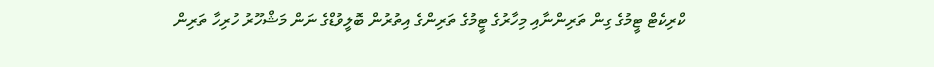ކްރިކެޓް ޓީމުގެ ގިން ތަރިންނާއި މިހާރުގެ ޓީމުގެ ތަރިންގެ އިތުރުން ބޮލީވުޑްގެ ނަން މަޝްހޫރު ހުރިހާ ތަރިން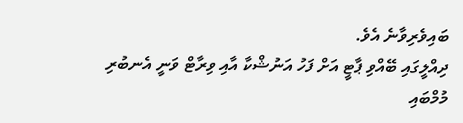ބައިވެރިވާނެ އެވެ.
ދިއްލީގައި ބޭއްވި ޕާޓީ އަށް ފަހު އަނުޝްކާ އާއި ވިރާޓް ވަނީ އެނބުރި މުމްބައި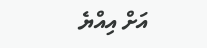އަށް އިއްޔެ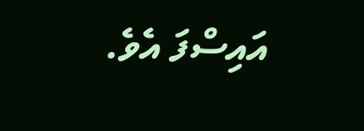އައިސްފަ އެވެ.